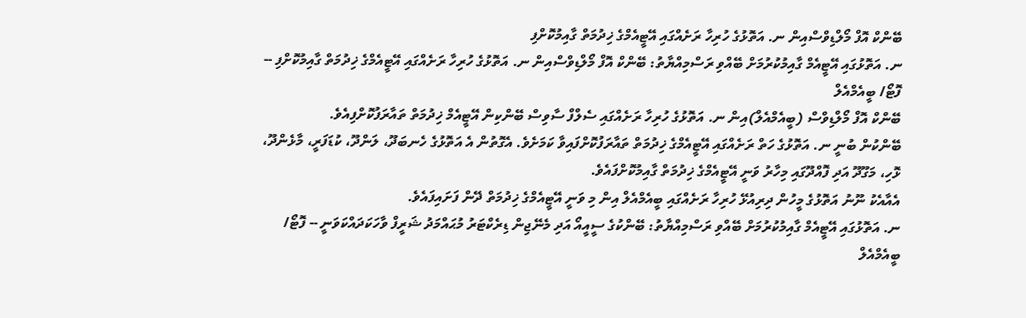ބޭންކް އޮފް މޯލްޑިވްސްއިން ނ. އަތޮޅުގެ ހުރިހާ ރަށެއްގައި އޭޓީއެމްގެ ޚިދުމަތް ގާއިމުކޮށްފި
ނ. އަތޮޅުގައި އޭޓީއެމް ގާއިމުކުރުމަށް ބޭއްވި ރަސްމިއްޔާތު: ބޭންކް އޮފް މޯލްޑިވްސްއިން ނ. އަތޮޅުގެ ހުރިހާ ރަށެއްގައި އޭޓީއެމްގެ ޚިދުމަތް ގާއިމުކޮށްފި -- ފޮޓޯ/ ބީއެމްއެލް
ބޭންކް އޮފް މޯލްޑިވްސް (ބީއެމްއެލް)އިން ނ. އަތޮޅުގެ ހުރިހާ ރަށެއްގައި ސެލްފް ސާވިސް ބޭންކިން އޭޓީއެމް ޚިދުމަތް ތައާރަފުކޮށްފިއެވެ.
ބޭންކުން ބުނީ ނ. އަތޮޅުގެ ހަތް ރަށެއްގައި އޭޓީއެމްގެ ޚިދުމަތް ތައާރަފުކޮށްފައިވާ ކަމަށެވެ. އެގޮތުން އެ އަތޮޅުގެ ހެނބަދޫ، ލަންދޫ، ކުޑަފަރީ، މާޅެންދޫ، ޅޮހި، މަގޫދޫ އަދި ފޮއްދޫގައި މިހާރު ވަނީ އޭޓީއެމްގެ ޚިދުމަތް ގާއިމުކޮށްފައެވެ.
އެއާއެކު ނޫނު އަތޮޅުގެ މީހުން ދިރިއުޅޭ ހުރިހާ ރަށެއްގައި ބީއެމްއެލް އިން މި ވަނީ އޭޓީއެމްގެ ޚިދުމަތް ދޭން ފަށައިފައެވެ.
ނ. އަތޮޅުގައި އޭޓީއެމް ގާއިމުކުރުމަށް ބޭއްވި ރަސްމިއްޔާތު: ބޭންކުގެ ސީއީއޯ އަދި މެނޭޖިން ޑިރެކްޓަރު މުޙައްމަދު ޝަރީފް ވާހަކަދައްކަވަނީ -- ފޮޓޯ/ ބީއެމްއެލް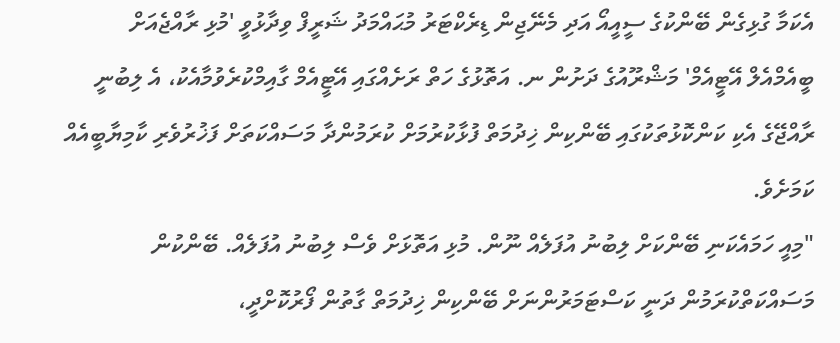އެކަމާ ގުޅިގެން ބޭންކުގެ ސީއީއޯ އަދި މެނޭޖިން ޑިރެކްޓަރު މުޙައްމަދު ޝަރީފް ވިދާޅުވީ 'މުޅި ރާއްޖެއަށް ބީއެމްއެލް އޭޓީއެމް' މަޝްރޫއުގެ ދަށުން ނ. އަތޮޅުގެ ހަތް ރަށެއްގައި އޭޓީއެމް ގާއިމްކުރެވުމާއެކު، އެ ލިބުނީ ރާއްޖޭގެ އެކި ކަންކޮޅުތަކުގައި ބޭންކިން ޚިދުމަތް ފުޅާކުރުމަށް ކުރަމުންދާ މަސައްކަތަށް ފަޚުރުވެރި ކާމިޔާބީއެއް ކަމަށެވެ.
"މިއީ ހަމައެކަނި ބޭންކަށް ލިބުނު އުފަލެއް ނޫން. މުޅި އަތޮޅަށް ވެސް ލިބުނު އުފަލެއް. ބޭންކުން މަސައްކަތްކުރަމުން ދަނީ ކަސްޓަމަރުންނަށް ބޭންކިން ޚިދުމަތް ގާތުން ފޯރުކޮށްދީ،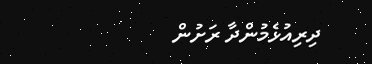ދިރިއުޅެމުންދާ ރަށުން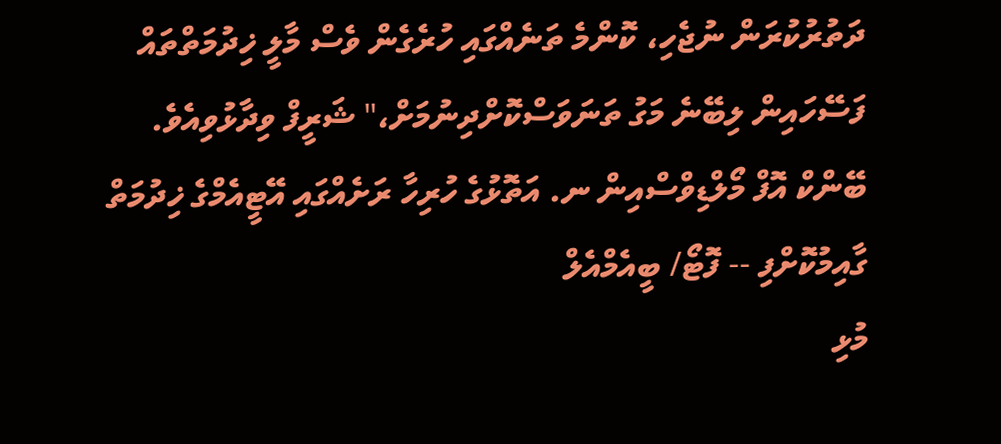ދަތުރުކުރަން ނުޖެހި، ކޮންމެ ތަނެއްގައި ހުރެގެން ވެސް މާލީ ޚިދުމަތްތައް ފަސޭހައިން ލިބޭނެ މަގު ތަނަވަސްކޮށްދިނުމަށް،" ޝަރީފް ވިދާޅުވިއެވެ.
ބޭންކް އޮފް މޯލްޑިވްސްއިން ނ. އަތޮޅުގެ ހުރިހާ ރަށެއްގައި އޭޓީއެމްގެ ޚިދުމަތް ގާއިމުކޮށްފި -- ފޮޓޯ/ ބީއެމްއެލް
މުޅި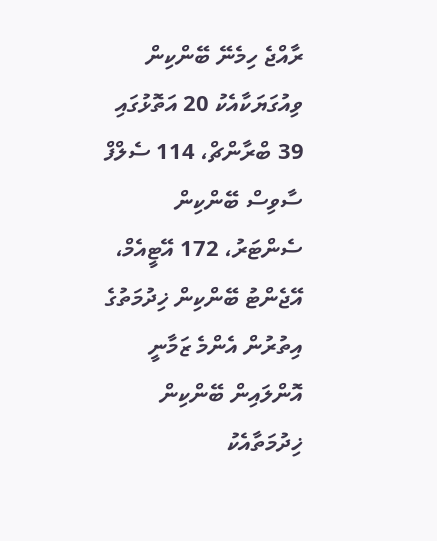ރާއްޖެ ހިމެނޭ ބޭންކިން ވިއުގަޔަކާއެކު 20 އަތޮޅުގައި 39 ބްރާންޗް، 114 ސެލްފް ސާވިސް ބޭންކިން ސެންޓަރު، 172 އޭޓީއެމް، އޭޖެންޓު ބޭންކިން ޚިދުމަތުގެ އިތުރުން އެންމެ ޒަމާނީ އޮންލައިން ބޭންކިން ޚިދުމަތާއެކު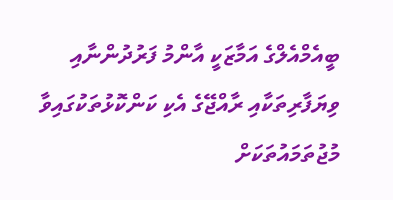ބީއެމްއެލްގެ އަމާޒަކީ އާންމު ފަރުދުންނާއި ވިޔަފާރިތަކާއި ރާއްޖޭގެ އެކި ކަންކޮޅުތަކުގައިވާ މުޖުތަމައުތަކަށް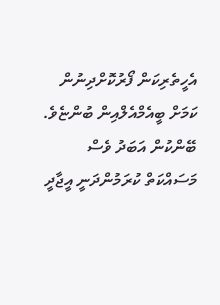އެހީތެރިކަން ފޯރުކޮށްދިނުން ކަމަށް ބީއެމްއެލްއިން ބުންޏެވެ.
ބޭންކުން އަބަދު ވެސް މަސައްކަތް ކުރަމުންދަނީ އީޖާދީ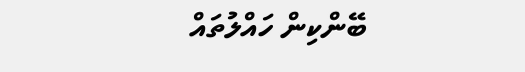ބޭންކިން ހައްލުތައް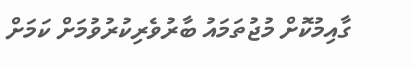ގާއިމުކޮށް މުޖުތަމައު ބާރުވެރިކުރުވުމަށް ކަމަށް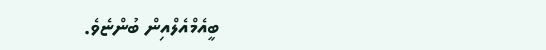ބީއެމްއެލްއިން ބުންޏެވެ.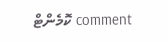comment ކޮމެންޓް